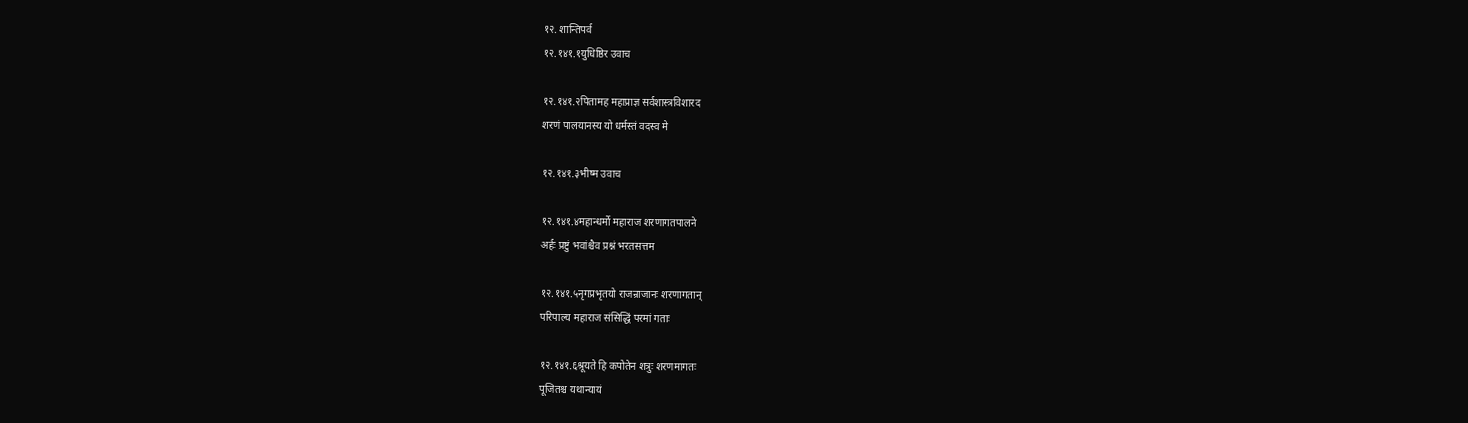१२. शान्तिपर्व
१२.१४१.१युधिष्ठिर उवाच

१२.१४१.२पितामह महाप्राज्ञ सर्वशास्त्रविशारद
शरणं पालयानस्य यो धर्मस्तं वदस्व मे

१२.१४१.३भीष्म उवाच

१२.१४१.४महान्धर्मो महाराज शरणागतपालने
अर्हः प्रष्टुं भवांश्चैव प्रश्नं भरतसत्तम

१२.१४१.५नृगप्रभृतयो राजन्राजानः शरणागतान्
परिपाल्य महाराज संसिद्धिं परमां गताः

१२.१४१.६श्रूयते हि कपोतेन शत्रुः शरणमागतः
पूजितश्च यथान्यायं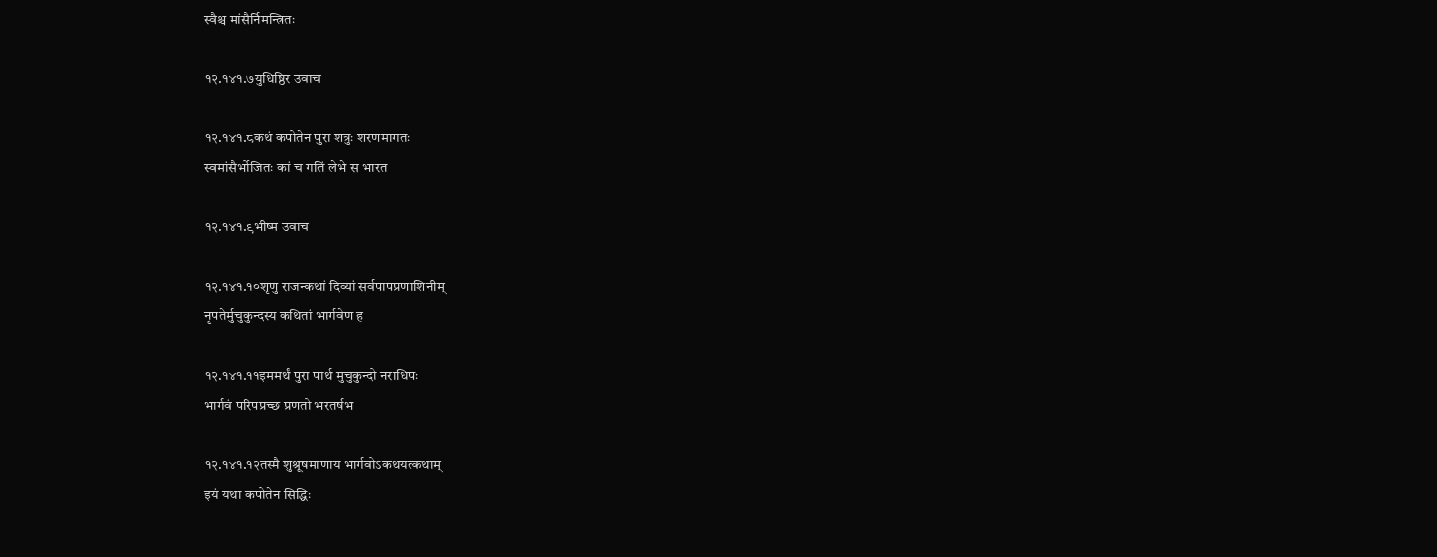स्वैश्च मांसैर्निमन्त्रितः

१२.१४१.७युधिष्ठिर उवाच

१२.१४१.८कथं कपोतेन पुरा शत्रुः शरणमागतः
स्वमांसैर्भोजितः कां च गतिं लेभे स भारत

१२.१४१.९भीष्म उवाच

१२.१४१.१०शृणु राजन्कथां दिव्यां सर्वपापप्रणाशिनीम्
नृपतेर्मुचुकुन्दस्य कथितां भार्गवेण ह

१२.१४१.११इममर्थं पुरा पार्थ मुचुकुन्दो नराधिपः
भार्गवं परिपप्रच्छ प्रणतो भरतर्षभ

१२.१४१.१२तस्मै शुश्रूषमाणाय भार्गवोऽकथयत्कथाम्
इयं यथा कपोतेन सिद्धिः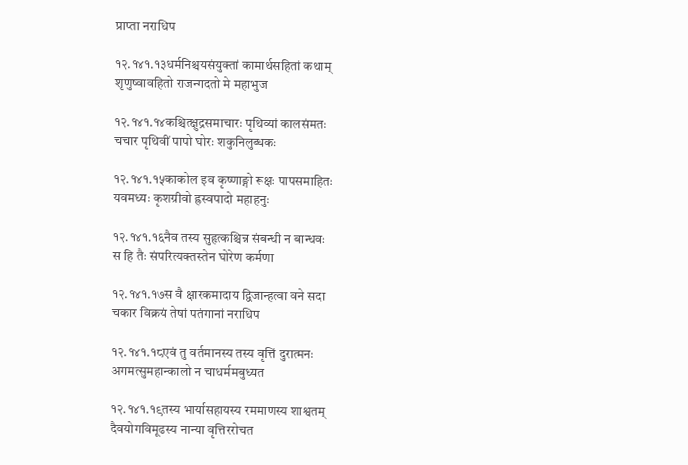प्राप्ता नराधिप

१२.१४१.१३धर्मनिश्चयसंयुक्तां कामार्थसहितां कथाम्
शृणुष्वावहितो राजन्गदतो मे महाभुज

१२.१४१.१४कश्चित्क्षुद्रसमाचारः पृथिव्यां कालसंमतः
चचार पृथिवीं पापो घोरः शकुनिलुब्धकः

१२.१४१.१५काकोल इव कृष्णाङ्गो रूक्षः पापसमाहितः
यवमध्यः कृशग्रीवो ह्रस्वपादो महाहनुः

१२.१४१.१६नैव तस्य सुहृत्कश्चिन्न संबन्धी न बान्धवः
स हि तैः संपरित्यक्तस्तेन घोरेण कर्मणा

१२.१४१.१७स वै क्षारकमादाय द्विजान्हत्वा वने सदा
चकार विक्रयं तेषां पतंगानां नराधिप

१२.१४१.१८एवं तु वर्तमानस्य तस्य वृत्तिं दुरात्मनः
अगमत्सुमहान्कालो न चाधर्ममबुध्यत

१२.१४१.१९तस्य भार्यासहायस्य रममाणस्य शाश्वतम्
दैवयोगविमूढस्य नान्या वृत्तिररोचत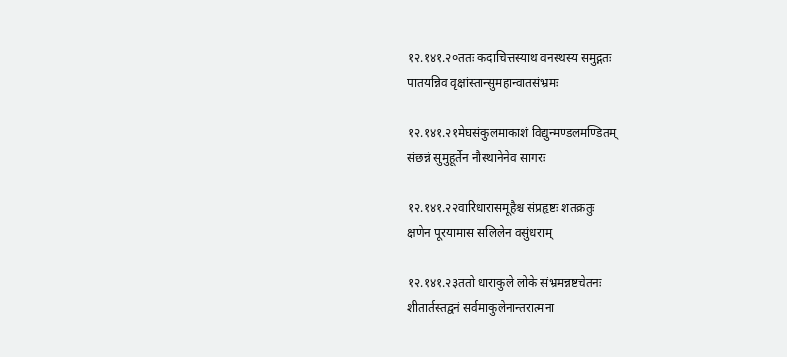१२.१४१.२०ततः कदाचित्तस्याथ वनस्थस्य समुद्गतः
पातयन्निव वृक्षांस्तान्सुमहान्वातसंभ्रमः

१२.१४१.२१मेघसंकुलमाकाशं विद्युन्मण्डलमण्डितम्
संछन्नं सुमुहूर्तेन नौस्थानेनेव सागरः

१२.१४१.२२वारिधारासमूहैश्च संप्रहृष्टः शतक्रतुः
क्षणेन पूरयामास सलिलेन वसुंधराम्

१२.१४१.२३ततो धाराकुले लोके संभ्रमन्नष्टचेतनः
शीतार्तस्तद्वनं सर्वमाकुलेनान्तरात्मना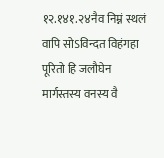१२.१४१.२४नैव निम्नं स्थलं वापि सोऽविन्दत विहंगहा
पूरितो हि जलौघेन मार्गस्तस्य वनस्य वै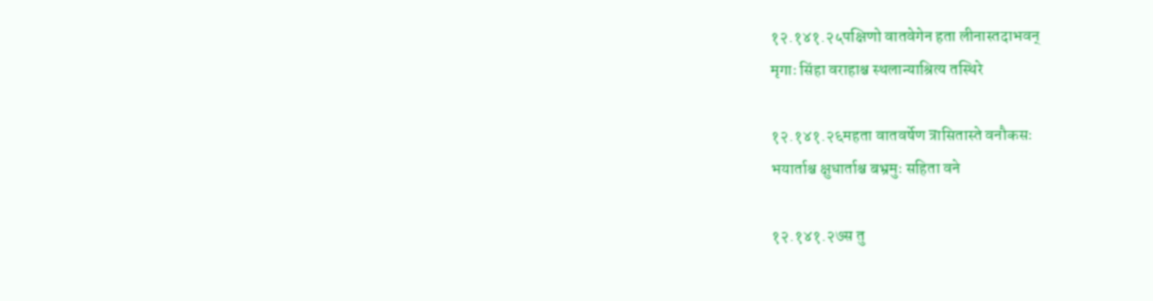१२.१४१.२५पक्षिणो वातवेगेन हता लीनास्तदाभवन्
मृगाः सिंहा वराहाश्च स्थलान्याश्रित्य तस्थिरे

१२.१४१.२६महता वातवर्षेण त्रासितास्ते वनौकसः
भयार्ताश्च क्षुधार्ताश्च बभ्रमुः सहिता वने

१२.१४१.२७स तु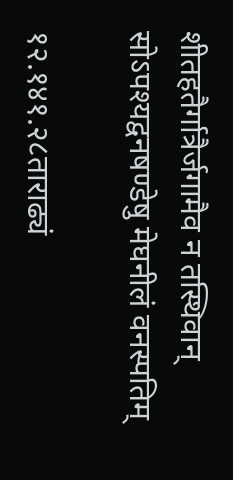शीतहतैर्गात्रैर्जगामैव न तस्थिवान्
सोऽपश्यद्वनषण्डेषु मेघनीलं वनस्पतिम्

१२.१४१.२८ताराढ्यं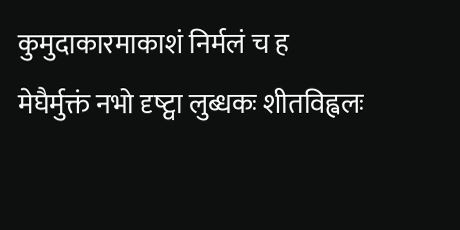कुमुदाकारमाकाशं निर्मलं च ह
मेघैर्मुक्तं नभो दृष्ट्वा लुब्धकः शीतविह्वलः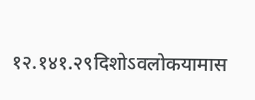१२.१४१.२९दिशोऽवलोकयामास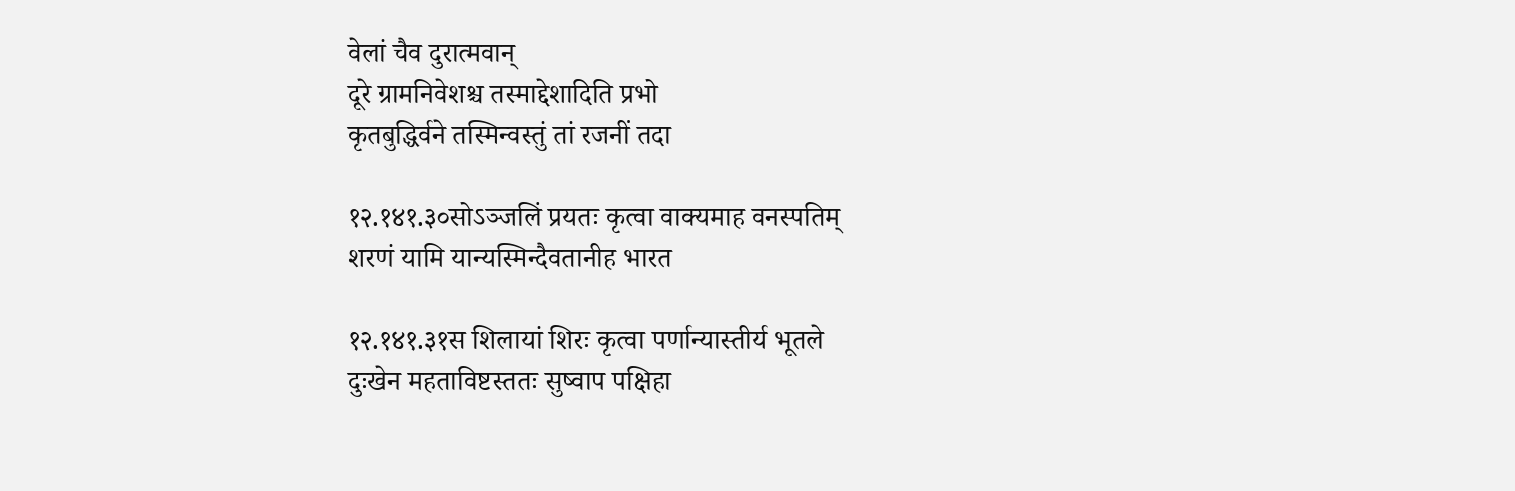वेलां चैव दुरात्मवान्
दूरे ग्रामनिवेशश्च तस्माद्देशादिति प्रभो
कृतबुद्धिर्वने तस्मिन्वस्तुं तां रजनीं तदा

१२.१४१.३०सोऽञ्जलिं प्रयतः कृत्वा वाक्यमाह वनस्पतिम्
शरणं यामि यान्यस्मिन्दैवतानीह भारत

१२.१४१.३१स शिलायां शिरः कृत्वा पर्णान्यास्तीर्य भूतले
दुःखेन महताविष्टस्ततः सुष्वाप पक्षिहा